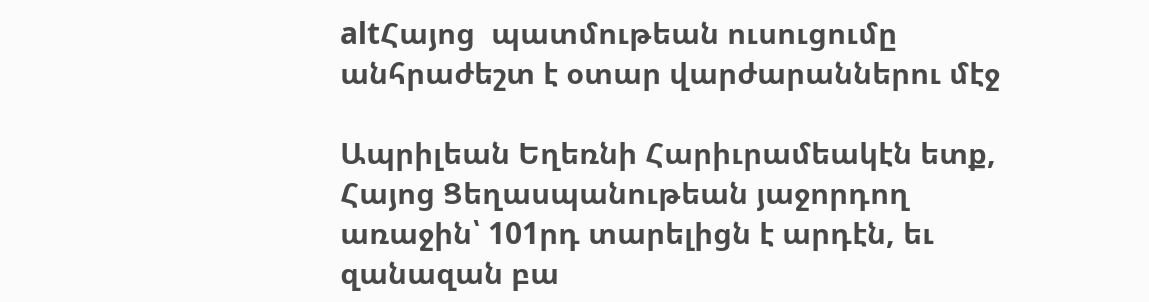altՀայոց  պատմութեան ուսուցումը անհրաժեշտ է օտար վարժարաններու մէջ

Ապրիլեան Եղեռնի Հարիւրամեակէն ետք, Հայոց Ցեղասպանութեան յաջորդող առաջին՝ 101րդ տարելիցն է արդէն, եւ զանազան բա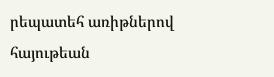րեպատեհ առիթներով հայութեան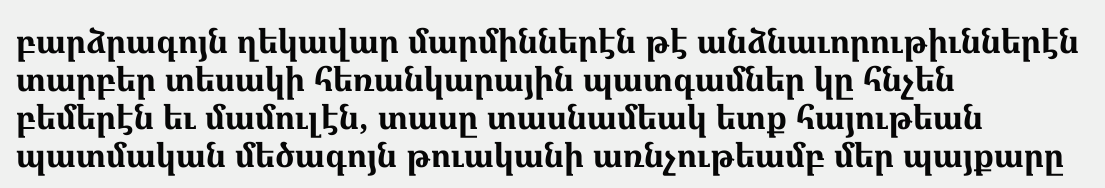բարձրագոյն ղեկավար մարմիններէն թէ անձնաւորութիւններէն տարբեր տեսակի հեռանկարային պատգամներ կը հնչեն բեմերէն եւ մամուլէն, տասը տասնամեակ ետք հայութեան պատմական մեծագոյն թուականի առնչութեամբ մեր պայքարը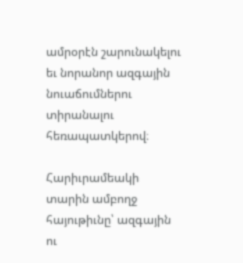ամրօրէն շարունակելու եւ նորանոր ազգային նուաճումներու տիրանալու հեռապատկերով։

Հարիւրամեակի տարին ամբողջ հայութիւնը՝ ազգային ու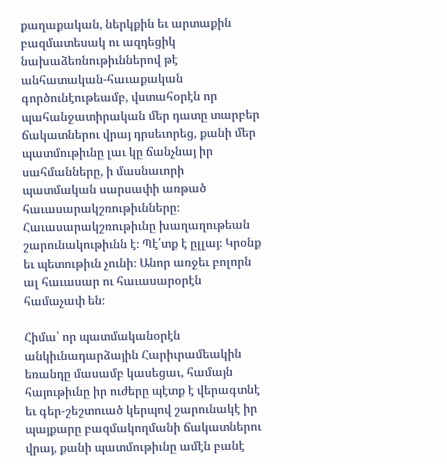քաղաքական, ներկքին եւ արտաքին բազմատեսակ ու ազդեցիկ նախաձեռնութիւններով թէ անհատական-հաւաքական գործունէութեամբ, վստահօրէն որ պահանջատիրական մեր դատը տարբեր ճակատներու վրայ դրսեւորեց, քանի մեր պատմութիւնը լաւ կը ճանչնայ իր սահմանները, ի մասնաւորի պատմական սարսափի առթած հաւասարակշռութիւնները։ Հաւասարակշռութիւնը խաղաղութեան շարունակութիւնն է։ Պէ՛տք է ըլլայ։ Կրօնք եւ պետութիւն չունի։ Անոր առջեւ բոլորն ալ հաւասար ու հաւասարօրէն համաչափ են։

Հիմա՝ որ պատմականօրէն անկիւնադարձային Հարիւրամեակին եռանդը մասամբ կասեցաւ, համայն հայութիւնը իր ուժերը պէտք է վերագտնէ եւ գեր-շեշտուած կերպով շարունակէ իր պայքարը բազմակողմանի ճակատներու վրայ, քանի պատմութիւնը ամէն բանէ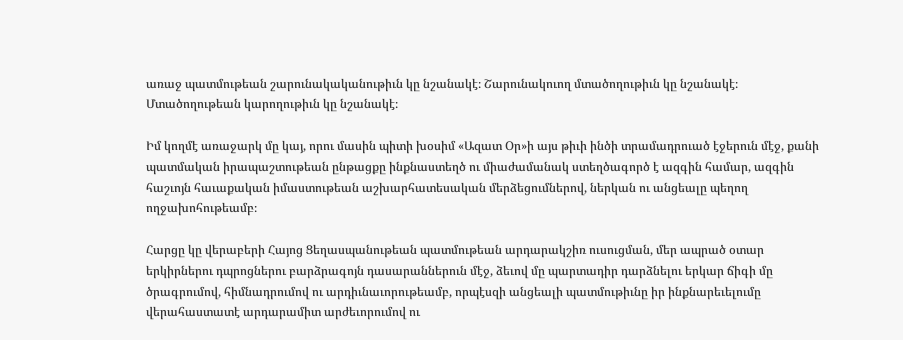առաջ պատմութեան շարունակականութիւն կը նշանակէ։ Շարունակուող մտածողութիւն կը նշանակէ։ Մտածողութեան կարողութիւն կը նշանակէ։

Իմ կողմէ առաջարկ մը կայ, որու մասին պիտի խօսիմ «Ազատ Օր»ի այս թիւի ինծի տրամադրուած էջերուն մէջ, քանի պատմական իրապաշտութեան ընթացքը ինքնաստեղծ ու միաժամանակ ստեղծագործ է ազգին համար, ազգին հաշւոյն հաւաքական իմաստութեան աշխարհատեսական մերձեցումներով, ներկան ու անցեալը պեղող ողջախոհութեամբ։

Հարցը կը վերաբերի Հայոց Ցեղասպանութեան պատմութեան արդարակշիռ ուսուցման, մեր ապրած օտար երկիրներու դպրոցներու բարձրագոյն դասարաններուն մէջ, ձեւով մը պարտադիր դարձնելու երկար ճիգի մը ծրագրումով, հիմնադրումով ու արդիւնաւորութեամբ, որպէսզի անցեալի պատմութիւնը իր ինքնարեւելումը վերահաստատէ արդարամիտ արժեւորումով ու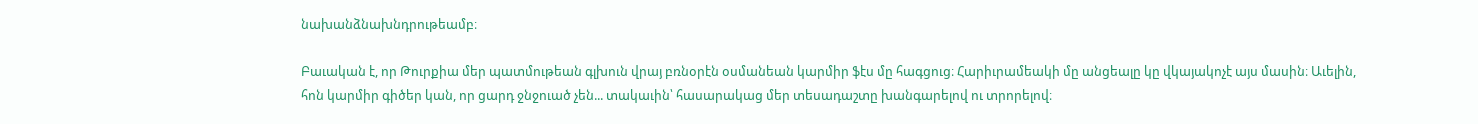նախանձնախնդրութեամբ։

Բաւական է, որ Թուրքիա մեր պատմութեան գլխուն վրայ բռնօրէն օսմանեան կարմիր ֆէս մը հագցուց։ Հարիւրամեակի մը անցեալը կը վկայակոչէ այս մասին։ Աւելին, հոն կարմիր գիծեր կան, որ ցարդ ջնջուած չեն... տակաւին՝ հասարակաց մեր տեսադաշտը խանգարելով ու տրորելով։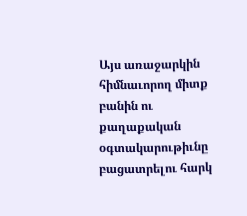Այս առաջարկին հիմնաւորող միտք բանին ու քաղաքական օգտակարութիւնը բացատրելու հարկ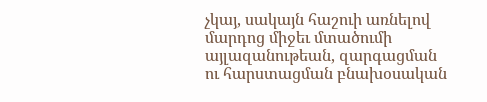չկայ, սակայն հաշուի առնելով մարդոց միջեւ մտածումի այլազանութեան, զարգացման ու հարստացման բնախօսական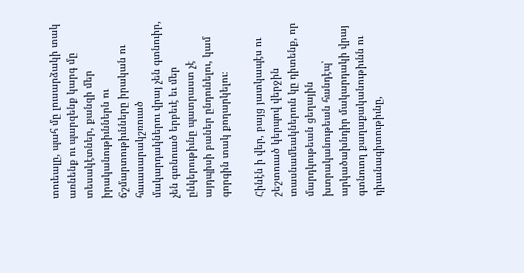տուեալը, պահ մը լուսարձակի տակ առնենք ու պարզենք կարգ մը տեսակէտներ, քանզի մեր իրականութիւններն ու ճշմարտութիւնները իրական ու հաւասարակշռուած մակարդակներու վրայ չեն գտնուիր, չեն գտնուած երբեւէ եւ մեր ընկերութիւնը պատրաստ չէ այդպիսի բաներ ընդունելու, կամ գորգին տակ քողարկելու։

Հինէն ի վեր, բայց յատկապէս ու շեշտուած կերպով վերջին տասնամեակներուն կը դիտենք, որ մարդկութեան ցեղային խտրականութեան հանդէպ՝ արկածախնդիր մակարդակի վրայ գտնուող քաղաքականութիւնն ու դիւանագիտութիւնը,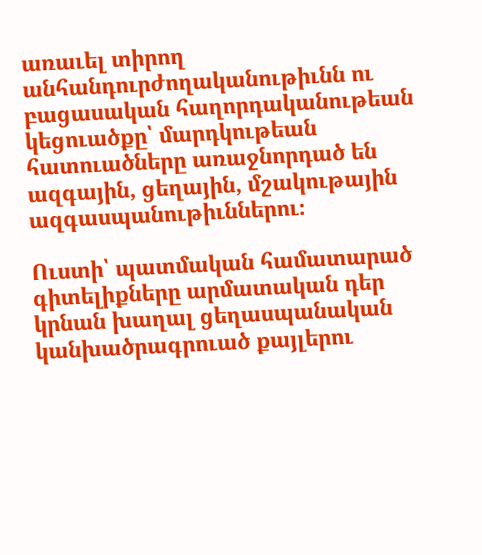առաւել տիրող անհանդուրժողականութիւնն ու բացասական հաղորդականութեան կեցուածքը՝ մարդկութեան հատուածները առաջնորդած են ազգային, ցեղային, մշակութային ազգասպանութիւններու։

Ուստի՝ պատմական համատարած գիտելիքները արմատական դեր կրնան խաղալ ցեղասպանական կանխածրագրուած քայլերու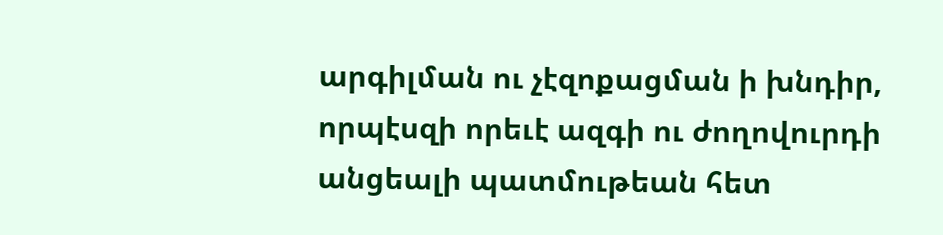արգիլման ու չէզոքացման ի խնդիր, որպէսզի որեւէ ազգի ու ժողովուրդի անցեալի պատմութեան հետ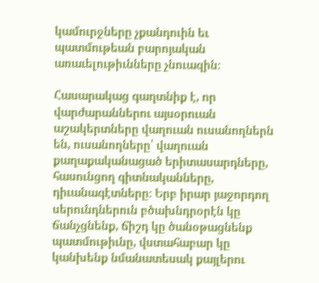կամուրջները չքանդուին եւ պատմութեան բարոյական առաւելութիւնները չնուազին։

Հասարակաց գաղտնիք է, որ վարժարաններու այսօրուան աշակերտները վաղուան ուսանողներն են, ուսանողները՝ վաղուան քաղաքականացած երիտասարդները, հասունցող գիտնականները, դիւանագէտները։ Երբ իրար յաջորդող սերունդներուն բծախնդրօրէն կը ճանչցնենք, ճիշդ կը ծանօթացնենք պատմութիւնը, վստահաբար կը կանխենք նմանատեսակ քայլերու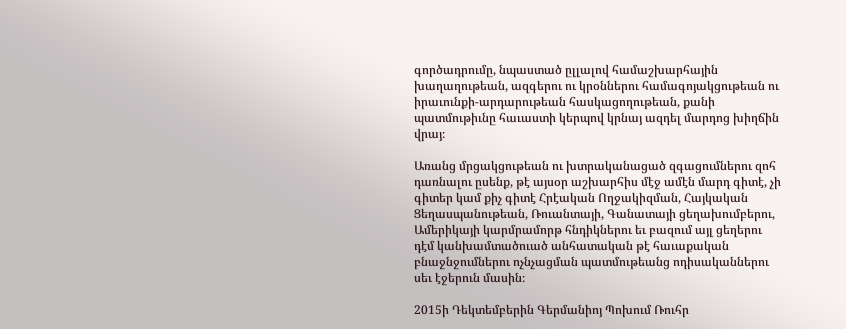գործադրումը, նպաստած ըլլալով համաշխարհային խաղաղութեան, ազգերու ու կրօններու համագոյակցութեան ու իրաւունքի-արդարութեան հասկացողութեան, քանի պատմութիւնը հաւաստի կերպով կրնայ ազդել մարդոց խիղճին վրայ։

Առանց մրցակցութեան ու խտրականացած զգացումներու զոհ դառնալու ըսենք, թէ այսօր աշխարհիս մէջ ամէն մարդ գիտէ, չի գիտեր կամ քիչ գիտէ Հրէական Ողջակիզման, Հայկական Ցեղասպանութեան, Ռուանտայի, Գանատայի ցեղախումբերու, Ամերիկայի կարմրամորթ հնդիկներու եւ բազում այլ ցեղերու դէմ կանխամտածուած անհատական թէ հաւաքական բնաջնջումներու ոչնչացման պատմութեանց ոդիսականներու սեւ էջերուն մասին։

2015ի Դեկտեմբերին Գերմանիոյ Պոխում Ռուհր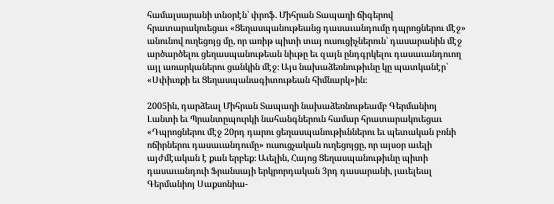համալսարանի տնօրէն՝ փրոֆ. Միհրան Տապաղի ճիգերով հրատարակուեցաւ «Ցեղասպանութեանց դասաւանդումը դպրոցներու մէջ» անունով ուղեցոյց մը, որ առիթ պիտի տայ ուսուցիչներուն՝ դասարանին մէջ արծարծելու ցեղասպանութեան նիւթը եւ զայն ընդգրկելու դասաւանդուող այլ առարկաներու ցանկին մէջ։ Այս նախաձեռնութիւնը կը պատկանէր՝ «Սփիւռքի եւ Ցեղասպանագիտութեան հիմնարկ»ին։

2005ին, դարձեալ Միհրան Տապաղի նախաձեռնութեամբ Գերմանիոյ Լանտի եւ Պրանտըպուրկի նահանգներուն համար հրատարակուեցաւ «Դպրոցներու մէջ 20րդ դարու ցեղասպանութիւններու եւ պետական բռնի ոճիրներու դասաւանդումը» ուսուցչական ուղեցոյցը, որ այսօր աւելի այժմէական է քան երբեք։ Աւելին, Հայոց Ցեղասպանութիւնը պիտի դասաւանդուի Ֆրանսայի երկրորդական 3րդ դասարանի, յաւելեալ Գերմանիոյ Սաքսոնիա-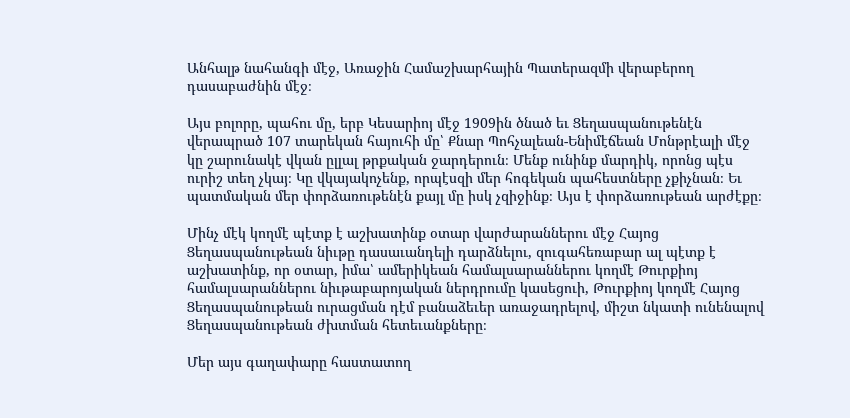Անհալթ նահանգի մէջ, Առաջին Համաշխարհային Պատերազմի վերաբերող դասաբաժնին մէջ։

Այս բոլորը, պահու մը, երբ Կեսարիոյ մէջ 1909ին ծնած եւ Ցեղասպանութենէն վերապրած 107 տարեկան հայուհի մը՝ Քնար Պոհչալեան-Ենիմէճեան Մոնթրէալի մէջ կը շարունակէ վկան ըլլալ թրքական ջարդերուն։ Մենք ունինք մարդիկ, որոնց պէս ուրիշ տեղ չկայ։ Կը վկայակոչենք, որպէսզի մեր հոգեկան պահեստները չքիչնան։ Եւ պատմական մեր փորձառութենէն քայլ մը իսկ չզիջինք։ Այս է փորձառութեան արժէքը։

Մինչ մէկ կողմէ պէտք է աշխատինք օտար վարժարաններու մէջ Հայոց Ցեղասպանութեան նիւթը դասաւանդելի դարձնելու, զուգահեռաբար ալ պէտք է աշխատինք, որ օտար, իմա՝ ամերիկեան համալսարաններու կողմէ Թուրքիոյ համալսարաններու նիւթաբարոյական ներդրումը կասեցուի, Թուրքիոյ կողմէ Հայոց Ցեղասպանութեան ուրացման դէմ բանաձեւեր առաջադրելով, միշտ նկատի ունենալով Ցեղասպանութեան ժխտման հետեւանքները։

Մեր այս գաղափարը հաստատող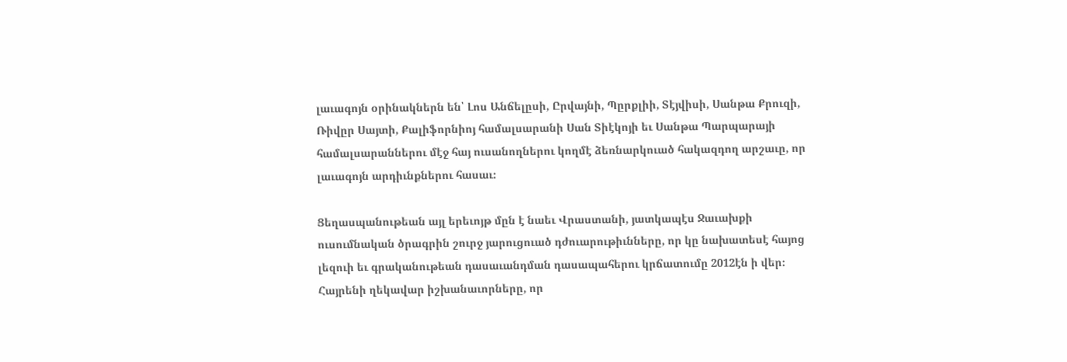լաւագոյն օրինակներն են՝ Լոս Անճելըսի, Ըրվայնի, Պըրքլիի, Տէյվիսի, Սանթա Քրուզի, Ռիվըր Սայտի, Քալիֆորնիոյ համալսարանի Սան Տիէկոյի եւ Սանթա Պարպարայի համալսարաններու մէջ հայ ուսանողներու կողմէ ձեռնարկուած հակազդող արշաւը, որ լաւագոյն արդիւնքներու հասաւ։

Ցեղասպանութեան այլ երեւոյթ մըն է նաեւ Վրաստանի, յատկապէս Ջաւախքի ուսումնական ծրագրին շուրջ յարուցուած դժուարութիւնները, որ կը նախատեսէ հայոց լեզուի եւ գրականութեան դասաւանդման դասապահերու կրճատումը 2012էն ի վեր։
Հայրենի ղեկավար իշխանաւորները, որ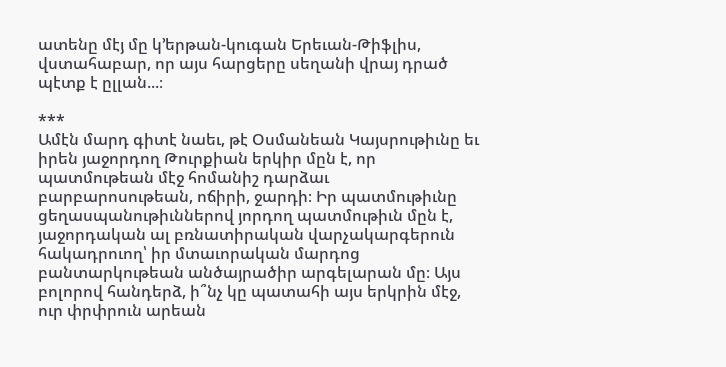ատենը մէյ մը կ՚երթան-կուգան Երեւան-Թիֆլիս, վստահաբար, որ այս հարցերը սեղանի վրայ դրած պէտք է ըլլան...։

***
Ամէն մարդ գիտէ նաեւ, թէ Օսմանեան Կայսրութիւնը եւ իրեն յաջորդող Թուրքիան երկիր մըն է, որ պատմութեան մէջ հոմանիշ դարձաւ բարբարոսութեան, ոճիրի, ջարդի։ Իր պատմութիւնը ցեղասպանութիւններով յորդող պատմութիւն մըն է, յաջորդական ալ բռնատիրական վարչակարգերուն հակադրուող՝ իր մտաւորական մարդոց բանտարկութեան անծայրածիր արգելարան մը։ Այս բոլորով հանդերձ, ի՞նչ կը պատահի այս երկրին մէջ, ուր փրփրուն արեան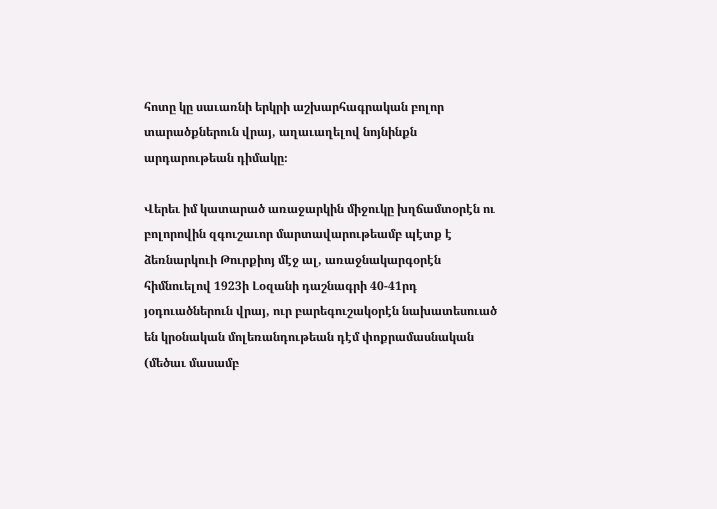հոտը կը սաւառնի երկրի աշխարհագրական բոլոր տարածքներուն վրայ, աղաւաղելով նոյնինքն արդարութեան դիմակը։

Վերեւ իմ կատարած առաջարկին միջուկը խղճամտօրէն ու բոլորովին զգուշաւոր մարտավարութեամբ պէտք է ձեռնարկուի Թուրքիոյ մէջ ալ, առաջնակարգօրէն հիմնուելով 1923ի Լօզանի դաշնագրի 40-41րդ յօդուածներուն վրայ, ուր բարեգուշակօրէն նախատեսուած են կրօնական մոլեռանդութեան դէմ փոքրամասնական (մեծաւ մասամբ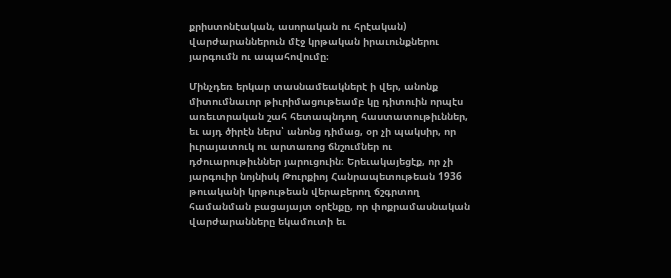քրիստոնէական, ասորական ու հրէական) վարժարաններուն մէջ կրթական իրաւունքներու յարգումն ու ապահովումը։

Մինչդեռ երկար տասնամեակներէ ի վեր, անոնք միտումնաւոր թիւրիմացութեամբ կը դիտուին որպէս առեւտրական շահ հետապնդող հաստատութիւններ, եւ այդ ծիրէն ներս՝ անոնց դիմաց, օր չի պակսիր, որ իւրայատուկ ու արտառոց ճնշումներ ու դժուարութիւններ յարուցուին։ Երեւակայեցէք, որ չի յարգուիր նոյնիսկ Թուրքիոյ Հանրապետութեան 1936 թուականի կրթութեան վերաբերող ճշգրտող համանման բացայայտ օրէնքը, որ փոքրամասնական վարժարանները եկամուտի եւ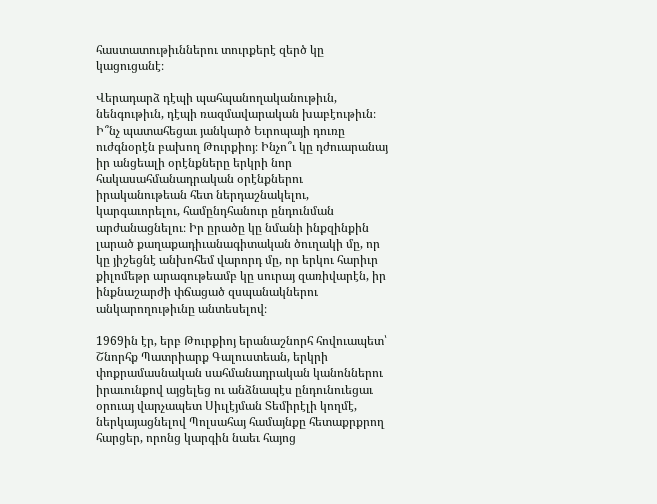հաստատութիւններու տուրքերէ զերծ կը կացուցանէ։

Վերադարձ դէպի պահպանողականութիւն, նենգութիւն, դէպի ռազմավարական խաբէութիւն։
Ի՞նչ պատահեցաւ յանկարծ Եւրոպայի դուռը ուժգնօրէն բախող Թուրքիոյ։ Ինչո՞ւ կը դժուարանայ իր անցեալի օրէնքները երկրի նոր հակասահմանադրական օրէնքներու իրականութեան հետ ներդաշնակելու, կարգաւորելու, համընդհանուր ընդունման արժանացնելու։ Իր ըրածը կը նմանի ինքզինքին լարած քաղաքադիւանագիտական ծուղակի մը, որ կը յիշեցնէ անխոհեմ վարորդ մը, որ երկու հարիւր քիլոմեթր արագութեամբ կը սուրայ զառիվարէն, իր ինքնաշարժի փճացած զսպանակներու անկարողութիւնը անտեսելով։

1969ին էր, երբ Թուրքիոյ երանաշնորհ հովուապետ՝ Շնորհք Պատրիարք Գալուստեան, երկրի փոքրամասնական սահմանադրական կանոններու իրաւունքով այցելեց ու անձնապէս ընդունուեցաւ օրուայ վարչապետ Սիւլէյման Տեմիրէլի կողմէ, ներկայացնելով Պոլսահայ համայնքը հետաքրքրող հարցեր, որոնց կարգին նաեւ հայոց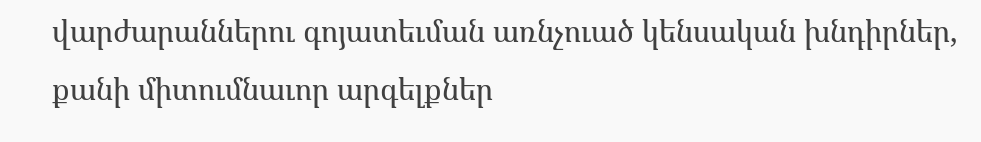վարժարաններու գոյատեւման առնչուած կենսական խնդիրներ, քանի միտումնաւոր արգելքներ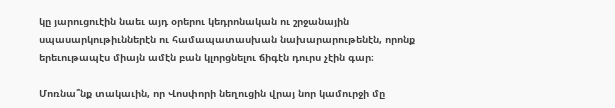կը յարուցուէին նաեւ այդ օրերու կեդրոնական ու շրջանային սպասարկութիւններէն ու համապատասխան նախարարութենէն, որոնք երեւութապէս միայն ամէն բան կլորցնելու ճիգէն դուրս չէին գար։

Մոռնա՞նք տակաւին, որ Վոսփորի նեղուցին վրայ նոր կամուրջի մը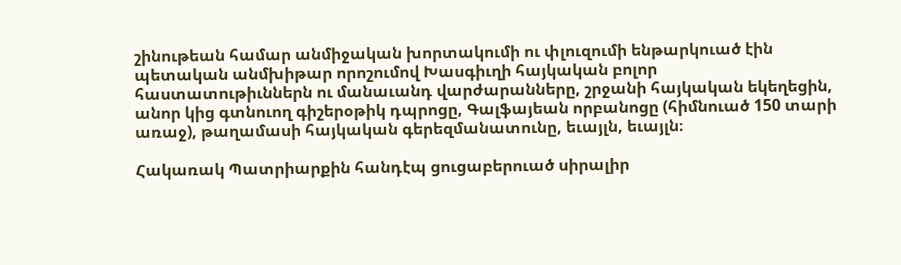շինութեան համար անմիջական խորտակումի ու փլուզումի ենթարկուած էին պետական անմխիթար որոշումով Խասգիւղի հայկական բոլոր հաստատութիւններն ու մանաւանդ վարժարանները, շրջանի հայկական եկեղեցին, անոր կից գտնուող գիշերօթիկ դպրոցը, Գալֆայեան որբանոցը (հիմնուած 150 տարի առաջ), թաղամասի հայկական գերեզմանատունը, եւայլն, եւայլն։

Հակառակ Պատրիարքին հանդէպ ցուցաբերուած սիրալիր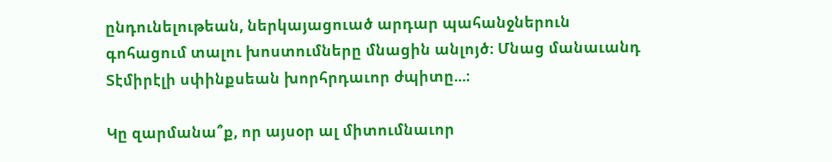ընդունելութեան, ներկայացուած արդար պահանջներուն գոհացում տալու խոստումները մնացին անլոյծ։ Մնաց մանաւանդ Տէմիրէլի սփինքսեան խորհրդաւոր ժպիտը...։

Կը զարմանա՞ք, որ այսօր ալ միտումնաւոր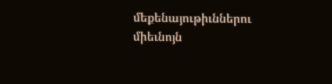մեքենայութիւններու միեւնոյն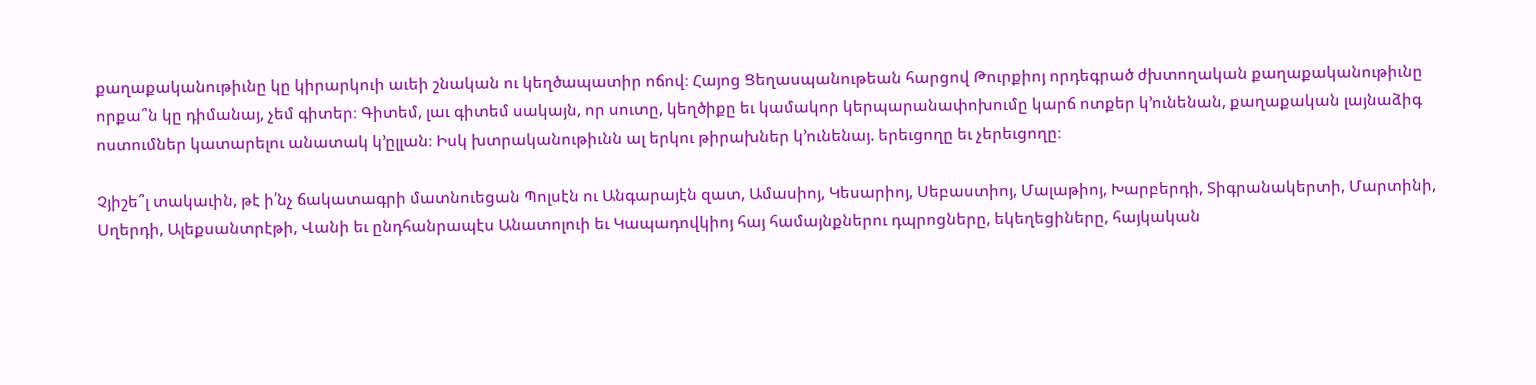քաղաքականութիւնը կը կիրարկուի աւեի շնական ու կեղծապատիր ոճով։ Հայոց Ցեղասպանութեան հարցով Թուրքիոյ որդեգրած ժխտողական քաղաքականութիւնը որքա՞ն կը դիմանայ, չեմ գիտեր։ Գիտեմ, լաւ գիտեմ սակայն, որ սուտը, կեղծիքը եւ կամակոր կերպարանափոխումը կարճ ոտքեր կ՚ունենան, քաղաքական լայնաձիգ ոստումներ կատարելու անատակ կ՚ըլլան։ Իսկ խտրականութիւնն ալ երկու թիրախներ կ՚ունենայ. երեւցողը եւ չերեւցողը։

Չյիշե՞լ տակաւին, թէ ի՛նչ ճակատագրի մատնուեցան Պոլսէն ու Անգարայէն զատ, Ամասիոյ, Կեսարիոյ, Սեբաստիոյ, Մալաթիոյ, Խարբերդի, Տիգրանակերտի, Մարտինի, Սղերդի, Ալեքսանտրէթի, Վանի եւ ընդհանրապէս Անատոլուի եւ Կապադովկիոյ հայ համայնքներու դպրոցները, եկեղեցիները, հայկական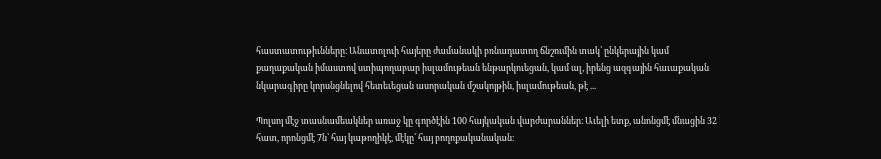հաստատութիւնները։ Անատոլուի հայերը ժամանակի բռնադատող ճնշումին տակ՝ ընկերային կամ քաղաքական իմաստով ստիպողաբար իսլամութեան ենթարկուեցան, կամ ալ, իրենց ազգային հաւաքական նկարագիրը կորսնցնելով հետեւեցան ասորական մշակոյթին, իսլամութեան, թէ ...

Պոլսոյ մէջ տասնամեակներ առաջ կը գործէին 100 հայկական վարժարաններ։ Աւելի ետք, անոնցմէ մնացին 32 հատ, որոնցմէ 7ն՝ հայ կաթողիկէ, մէկը՝ հայ բողոքականական։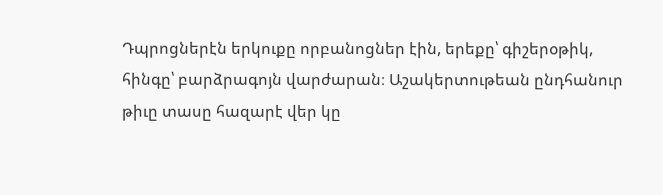Դպրոցներէն երկուքը որբանոցներ էին, երեքը՝ գիշերօթիկ, հինգը՝ բարձրագոյն վարժարան։ Աշակերտութեան ընդհանուր թիւը տասը հազարէ վեր կը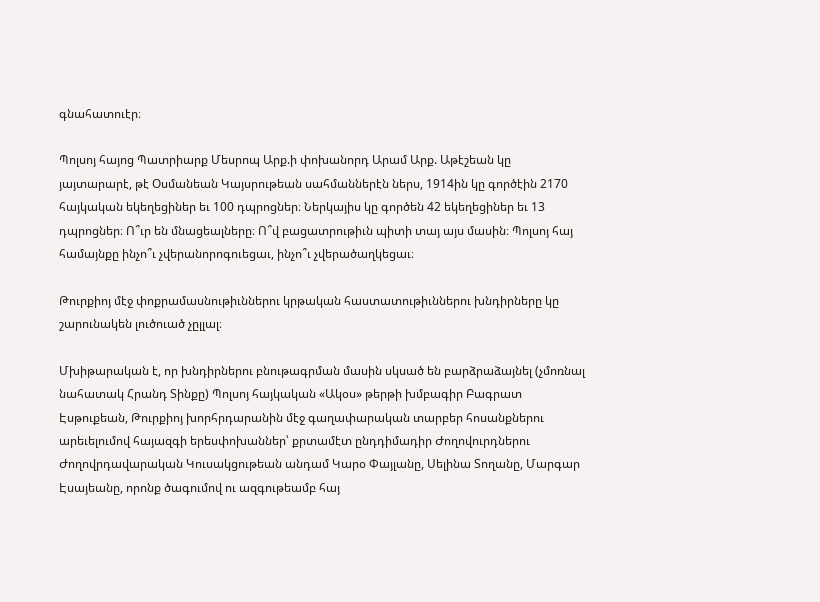գնահատուէր։

Պոլսոյ հայոց Պատրիարք Մեսրոպ Արք.ի փոխանորդ Արամ Արք. Աթէշեան կը յայտարարէ, թէ Օսմանեան Կայսրութեան սահմաններէն ներս, 1914ին կը գործէին 2170 հայկական եկեղեցիներ եւ 100 դպրոցներ։ Ներկայիս կը գործեն 42 եկեղեցիներ եւ 13 դպրոցներ։ Ո՞ւր են մնացեալները։ Ո՞վ բացատրութիւն պիտի տայ այս մասին։ Պոլսոյ հայ համայնքը ինչո՞ւ չվերանորոգուեցաւ, ինչո՞ւ չվերածաղկեցաւ։

Թուրքիոյ մէջ փոքրամասնութիւններու կրթական հաստատութիւններու խնդիրները կը շարունակեն լուծուած չըլլալ։

Մխիթարական է, որ խնդիրներու բնութագրման մասին սկսած են բարձրաձայնել (չմոռնալ նահատակ Հրանդ Տինքը) Պոլսոյ հայկական «Ակօս» թերթի խմբագիր Բագրատ Էսթուքեան, Թուրքիոյ խորհրդարանին մէջ գաղափարական տարբեր հոսանքներու արեւելումով հայազգի երեսփոխաններ՝ քրտամէտ ընդդիմադիր Ժողովուրդներու Ժողովրդավարական Կուսակցութեան անդամ Կարօ Փայլանը, Սելինա Տողանը, Մարգար Էսայեանը, որոնք ծագումով ու ազգութեամբ հայ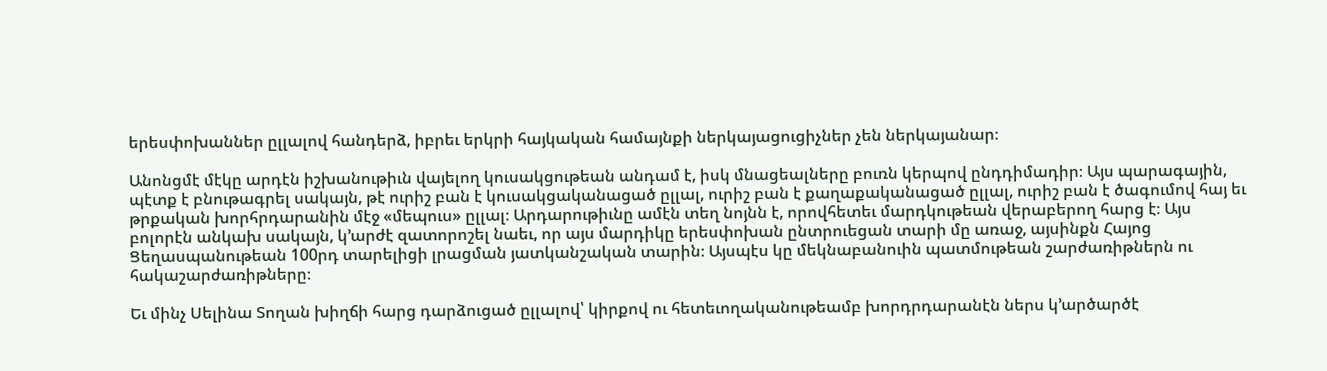երեսփոխաններ ըլլալով հանդերձ, իբրեւ երկրի հայկական համայնքի ներկայացուցիչներ չեն ներկայանար։

Անոնցմէ մէկը արդէն իշխանութիւն վայելող կուսակցութեան անդամ է, իսկ մնացեալները բուռն կերպով ընդդիմադիր։ Այս պարագային, պէտք է բնութագրել սակայն, թէ ուրիշ բան է կուսակցականացած ըլլալ, ուրիշ բան է քաղաքականացած ըլլալ, ուրիշ բան է ծագումով հայ եւ թրքական խորհրդարանին մէջ «մեպուս» ըլլալ։ Արդարութիւնը ամէն տեղ նոյնն է, որովհետեւ մարդկութեան վերաբերող հարց է։ Այս բոլորէն անկախ սակայն, կ՚արժէ զատորոշել նաեւ, որ այս մարդիկը երեսփոխան ընտրուեցան տարի մը առաջ, այսինքն Հայոց Ցեղասպանութեան 100րդ տարելիցի լրացման յատկանշական տարին։ Այսպէս կը մեկնաբանուին պատմութեան շարժառիթներն ու հակաշարժառիթները։

Եւ մինչ Սելինա Տողան խիղճի հարց դարձուցած ըլլալով՝ կիրքով ու հետեւողականութեամբ խորդրդարանէն ներս կ՚արծարծէ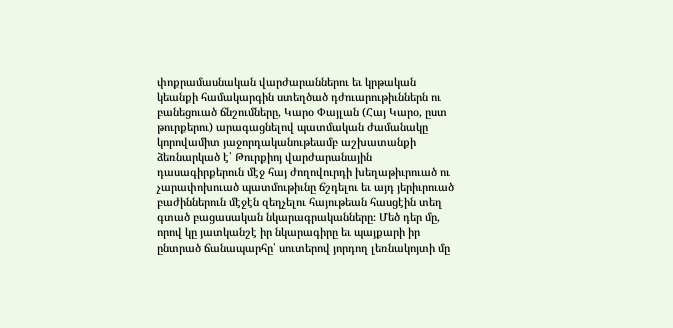փոքրամասնական վարժարաններու եւ կրթական կեանքի համակարգին ստեղծած դժուարութիւններն ու բանեցուած ճնշումները, Կարօ Փայլան (Հայ Կարօ, ըստ թուրքերու) արագացնելով պատմական ժամանակը կորովամիտ յաջորդականութեամբ աշխատանքի ձեռնարկած է՝ Թուրքիոյ վարժարանային դասագիրքերուն մէջ հայ ժողովուրդի խեղաթիւրուած ու չարափոխուած պատմութիւնը ճշդելու եւ այդ յերիւրուած բաժիններուն մէջէն զեղչելու հայութեան հասցէին տեղ գտած բացասական նկարագրականները։ Մեծ դեր մը, որով կը յատկանշէ իր նկարագիրը եւ պայքարի իր ընտրած ճանապարհը՝ սուտերով յորդող լեռնակոյտի մը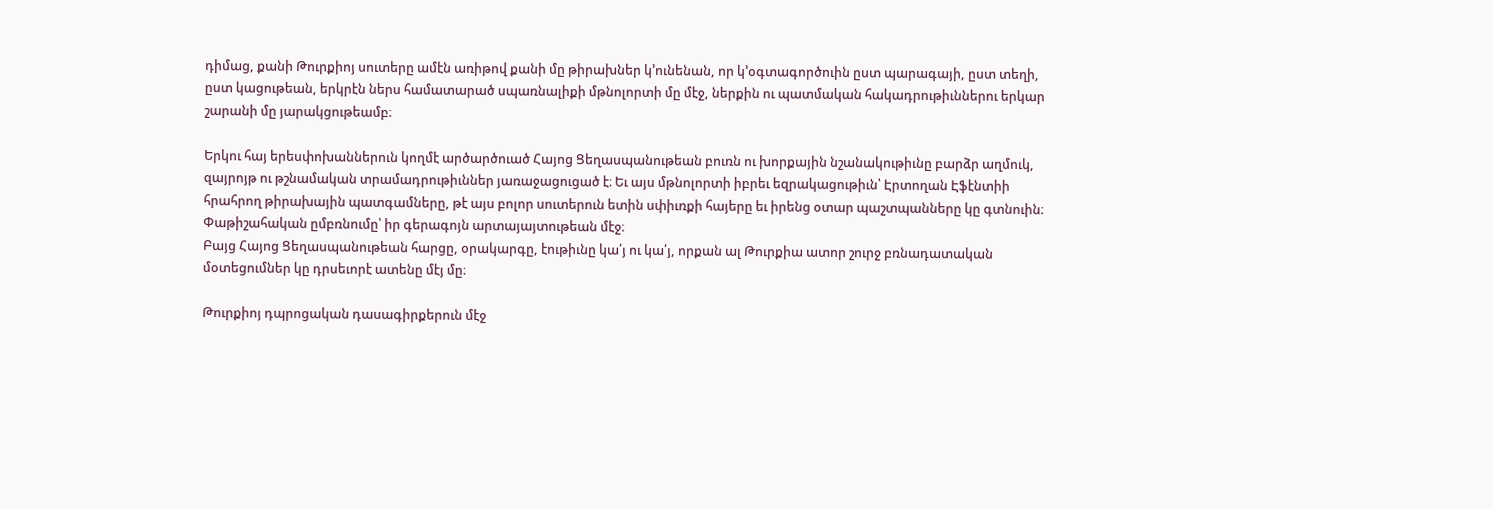դիմաց, քանի Թուրքիոյ սուտերը ամէն առիթով քանի մը թիրախներ կ՚ունենան, որ կ՚օգտագործուին ըստ պարագայի, ըստ տեղի, ըստ կացութեան, երկրէն ներս համատարած սպառնալիքի մթնոլորտի մը մէջ, ներքին ու պատմական հակադրութիւններու երկար շարանի մը յարակցութեամբ։

Երկու հայ երեսփոխաններուն կողմէ արծարծուած Հայոց Ցեղասպանութեան բուռն ու խորքային նշանակութիւնը բարձր աղմուկ, զայրոյթ ու թշնամական տրամադրութիւններ յառաջացուցած է։ Եւ այս մթնոլորտի իբրեւ եզրակացութիւն՝ Էրտողան Էֆէնտիի հրահրող թիրախային պատգամները, թէ այս բոլոր սուտերուն ետին սփիւռքի հայերը եւ իրենց օտար պաշտպանները կը գտնուին։ Փաթիշահական ըմբռնումը՝ իր գերագոյն արտայայտութեան մէջ։
Բայց Հայոց Ցեղասպանութեան հարցը, օրակարգը, էութիւնը կա՛յ ու կա՛յ, որքան ալ Թուրքիա ատոր շուրջ բռնադատական մօտեցումներ կը դրսեւորէ ատենը մէյ մը։

Թուրքիոյ դպրոցական դասագիրքերուն մէջ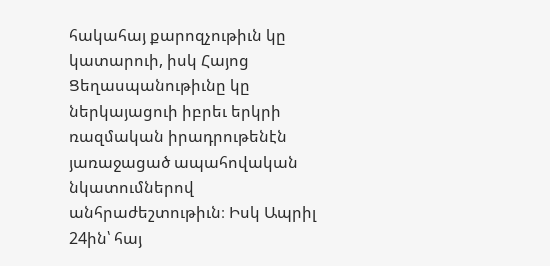հակահայ քարոզչութիւն կը կատարուի, իսկ Հայոց Ցեղասպանութիւնը կը ներկայացուի իբրեւ երկրի ռազմական իրադրութենէն յառաջացած ապահովական նկատումներով անհրաժեշտութիւն։ Իսկ Ապրիլ 24ին՝ հայ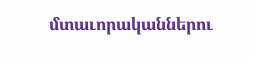մտաւորականներու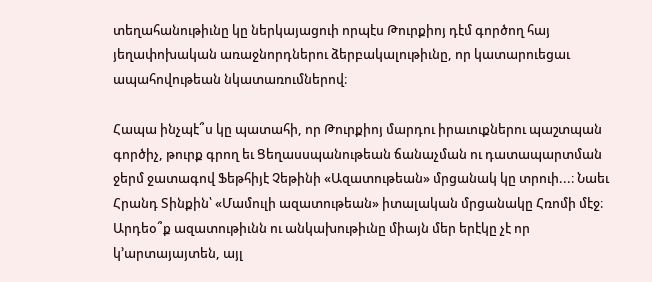տեղահանութիւնը կը ներկայացուի որպէս Թուրքիոյ դէմ գործող հայ յեղափոխական առաջնորդներու ձերբակալութիւնը, որ կատարուեցաւ ապահովութեան նկատառումներով։

Հապա ինչպէ՞ս կը պատահի, որ Թուրքիոյ մարդու իրաւուքներու պաշտպան գործիչ, թուրք գրող եւ Ցեղասսպանութեան ճանաչման ու դատապարտման ջերմ ջատագով Ֆեթհիյէ Չեթինի «Ազատութեան» մրցանակ կը տրուի...։ Նաեւ Հրանդ Տինքին՝ «Մամուլի ազատութեան» իտալական մրցանակը Հռոմի մէջ։ Արդեօ՞ք ազատութիւնն ու անկախութիւնը միայն մեր երէկը չէ որ կ՚արտայայտեն, այլ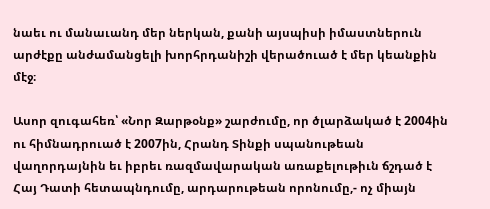նաեւ ու մանաւանդ մեր ներկան, քանի այսպիսի իմաստներուն արժէքը անժամանցելի խորհրդանիշի վերածուած է մեր կեանքին մէջ։

Ասոր զուգահեռ՝ «Նոր Զարթօնք» շարժումը, որ ծլարձակած է 2004ին ու հիմնադրուած է 2007ին, Հրանդ Տինքի սպանութեան վաղորդայնին եւ իբրեւ ռազմավարական առաքելութիւն ճշդած է Հայ Դատի հետապնդումը, արդարութեան որոնումը,- ոչ միայն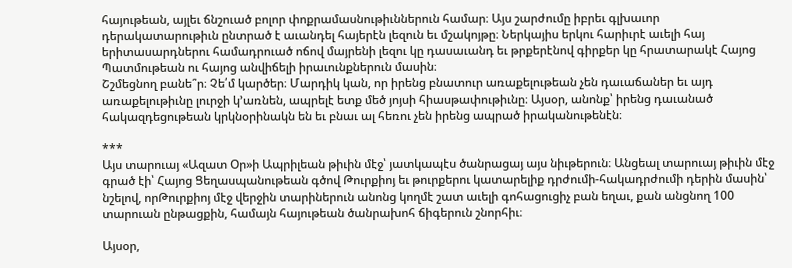հայութեան, այլեւ ճնշուած բոլոր փոքրամասնութիւններուն համար։ Այս շարժումը իբրեւ գլխաւոր դերակատարութիւն ընտրած է աւանդել հայերէն լեզուն եւ մշակոյթը։ Ներկայիս երկու հարիւրէ աւելի հայ երիտասարդներու համադրուած ոճով մայրենի լեզու կը դասաւանդ եւ թրքերէնով գիրքեր կը հրատարակէ Հայոց Պատմութեան ու հայոց անվիճելի իրաւունքներուն մասին։
Շշմեցնող բանե՞ր։ Չե՛մ կարծեր։ Մարդիկ կան, որ իրենց բնատուր առաքելութեան չեն դաւաճաներ եւ այդ առաքելութիւնը լուրջի կ՚առնեն, ապրելէ ետք մեծ յոյսի հիասթափութիւնը։ Այսօր, անոնք՝ իրենց դաւանած հակազդեցութեան կրկնօրինակն են եւ բնաւ ալ հեռու չեն իրենց ապրած իրականութենէն։

***
Այս տարուայ «Ազատ Օր»ի Ապրիլեան թիւին մէջ՝ յատկապէս ծանրացայ այս նիւթերուն։ Անցեալ տարուայ թիւին մէջ գրած էի՝ Հայոց Ցեղասպանութեան գծով Թուրքիոյ եւ թուրքերու կատարելիք դրժումի-հակադրժումի դերին մասին՝ նշելով, որԹուրքիոյ մէջ վերջին տարիներուն անոնց կողմէ շատ աւելի գոհացուցիչ բան եղաւ, քան անցնող 100 տարուան ընթացքին, համայն հայութեան ծանրախոհ ճիգերուն շնորհիւ։

Այսօր,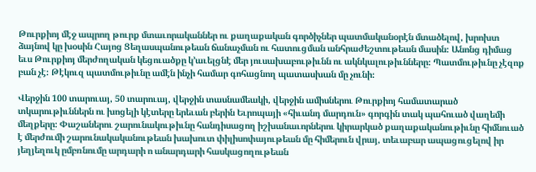Թուրքիոյ մէջ ապրող թուրք մտաւորականներ ու քաղաքական գործիչներ պատմականօրէն մտածելով, խրոխտ ձայնով կը խօսին Հայոց Ցեղասպանութեան ճանաչման ու հատուցման անհրաժեշտութեան մասին։ Անոնց դիմաց եւս Թուրքիոյ մերժողական կեցուածքը կ՚աւելցնէ մեր յուսախաբութիւնն ու ակնկալութիւնները։ Պատմութիւնը չէզոք բան չէ։ Թէկուզ պատմութիւնը ամէն ինչի համար գոհացնող պատասխան մը չունի։

Վերջին 100 տարուայ, 50 տարուայ, վերջին տասնամեակի, վերջին ամիսներու Թուրքիոյ համատարած տկարութիւններն ու խոցելի կէտերը երեւան բերին Եւրոպայի «հիւանդ մարդուն» գորգին տակ պահուած վաղեմի մեղքերը։ Փաշաներու շարունակութիւնը հանդիսացող իշխանաւորներու կիրարկած քաղաքականութիւնը հիմնուած է մերժումի շարունակականութեան խախուտ փիլիսոփայութեան մը հիմերուն վրայ, տեւաբար ապացուցելով իր յեղյեղուկ ըմբռնումը արդարի ո անարդարի հասկացողութեան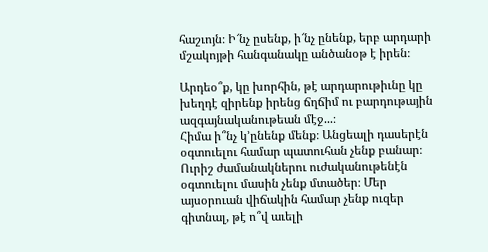հաշւոյն։ Ի՜նչ ըսենք, ի՜նչ ընենք, երբ արդարի մշակոյթի հանգանակը անծանօթ է իրեն։

Արդեօ՞ք, կը խորհին, թէ արդարութիւնը կը խեղդէ զիրենք իրենց ճղճիմ ու բարդութային ազգայնականութեան մէջ...։
Հիմա ի՞նչ կ՚ընենք մենք։ Անցեալի դասերէն օգտուելու համար պատուհան չենք բանար։ Ուրիշ ժամանակներու ուժականութենէն օգտուելու մասին չենք մտածեր։ Մեր այսօրուան վիճակին համար չենք ուզեր գիտնալ, թէ ո՞վ աւելի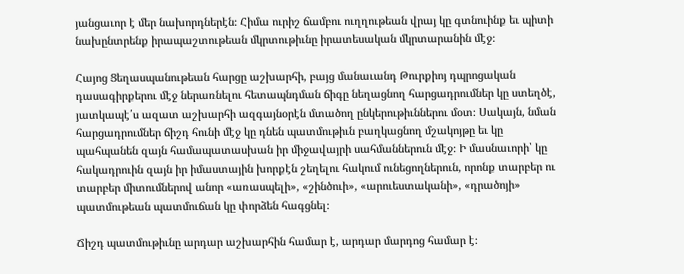յանցաւոր է մեր նախորդներէն։ Հիմա ուրիշ ճամբու ուղղութեան վրայ կը գտնուինք եւ պիտի նախընտրենք իրապաշտութեան մկրտութիւնը իրատեսական մկրտարանին մէջ։

Հայոց Ցեղասպանութեան հարցը աշխարհի, բայց մանաւանդ Թուրքիոյ դպրոցական դասագիրքերու մէջ ներառնելու հետապնդման ճիգը նեղացնող հարցադրումներ կը ստեղծէ, յատկապէ՛ս ազատ աշխարհի ազգայնօրէն մտածող ընկերութիւններու մօտ։ Սակայն, նման հարցադրումներ ճիշդ հունի մէջ կը դնեն պատմութիւն բաղկացնող մշակոյթը եւ կը պահպանեն զայն համապատասխան իր միջավայրի սահմաններուն մէջ։ Ի մասնաւորի՝ կը հակադրուին զայն իր իմաստային խորքէն շեղելու հակում ունեցողներուն, որոնք տարբեր ու տարբեր միտումներով անոր «առասպելի», «շինծուի», «արուեստականի», «դրածոյի» պատմութեան պատմուճան կը փորձեն հագցնել։

Ճիշդ պատմութիւնը արդար աշխարհին համար է, արդար մարդոց համար է։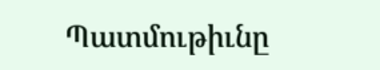Պատմութիւնը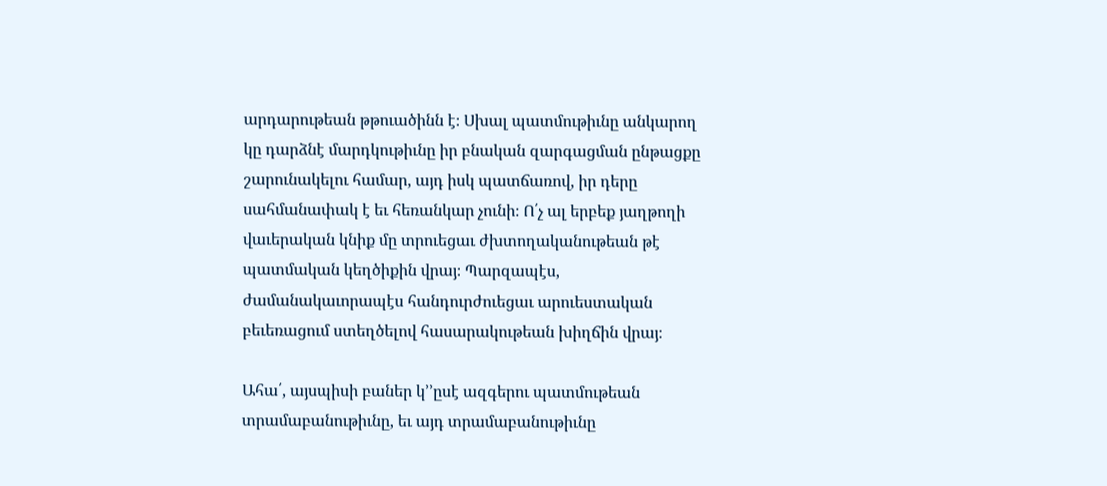արդարութեան թթուածինն է։ Սխալ պատմութիւնը անկարող կը դարձնէ մարդկութիւնը իր բնական զարգացման ընթացքը շարունակելու համար, այդ իսկ պատճառով, իր դերը սահմանափակ է եւ հեռանկար չունի։ Ո՛չ ալ երբեք յաղթողի վաւերական կնիք մը տրուեցաւ ժխտողականութեան թէ պատմական կեղծիքին վրայ։ Պարզապէս, ժամանակաւորապէս հանդուրժուեցաւ արուեստական բեւեռացում ստեղծելով հասարակութեան խիղճին վրայ։

Ահա՛, այսպիսի բաներ կ՚՚ըսէ ազգերու պատմութեան տրամաբանութիւնը, եւ այդ տրամաբանութիւնը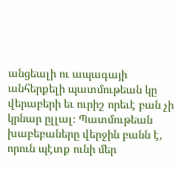անցեալի ու ապագայի անհերքելի պատմութեան կը վերաբերի եւ ուրիշ որեւէ բան չի կրնար ըլլալ։ Պատմութեան խաբեբաները վերջին բանն է, որուն պէտք ունի մեր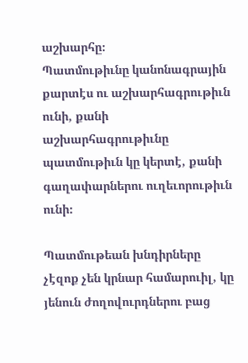աշխարհը։
Պատմութիւնը կանոնագրային քարտէս ու աշխարհագրութիւն ունի, քանի աշխարհագրութիւնը պատմութիւն կը կերտէ, քանի գաղափարներու ուղեւորութիւն ունի։

Պատմութեան խնդիրները չէզոք չեն կրնար համարուիլ, կը յենուն ժողովուրդներու բաց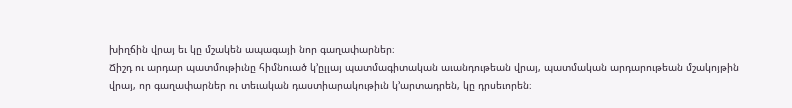խիղճին վրայ եւ կը մշակեն ապագայի նոր գաղափարներ։
Ճիշդ ու արդար պատմութիւնը հիմնուած կ՚ըլլայ պատմագիտական աւանդութեան վրայ, պատմական արդարութեան մշակոյթին վրայ, որ գաղափարներ ու տեւական դաստիարակութիւն կ՚արտադրեն, կը դրսեւորեն։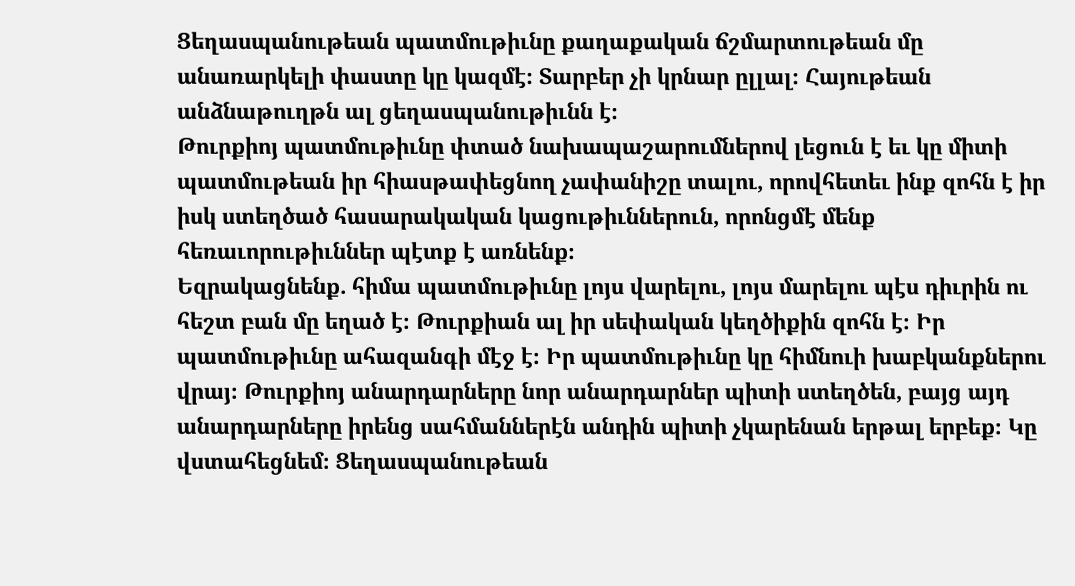Ցեղասպանութեան պատմութիւնը քաղաքական ճշմարտութեան մը անառարկելի փաստը կը կազմէ։ Տարբեր չի կրնար ըլլալ։ Հայութեան անձնաթուղթն ալ ցեղասպանութիւնն է։
Թուրքիոյ պատմութիւնը փտած նախապաշարումներով լեցուն է եւ կը միտի պատմութեան իր հիասթափեցնող չափանիշը տալու, որովհետեւ ինք զոհն է իր իսկ ստեղծած հասարակական կացութիւններուն, որոնցմէ մենք հեռաւորութիւններ պէտք է առնենք։
Եզրակացնենք. հիմա պատմութիւնը լոյս վարելու, լոյս մարելու պէս դիւրին ու հեշտ բան մը եղած է։ Թուրքիան ալ իր սեփական կեղծիքին զոհն է։ Իր պատմութիւնը ահազանգի մէջ է։ Իր պատմութիւնը կը հիմնուի խաբկանքներու վրայ։ Թուրքիոյ անարդարները նոր անարդարներ պիտի ստեղծեն, բայց այդ անարդարները իրենց սահմաններէն անդին պիտի չկարենան երթալ երբեք։ Կը վստահեցնեմ։ Ցեղասպանութեան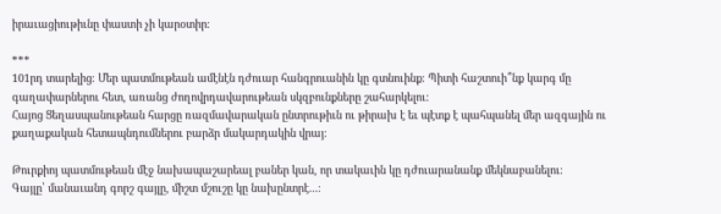իրաւացիութիւնը փաստի չի կարօտիր։

***
101րդ տարելից։ Մեր պատմութեան ամէնէն դժուար հանգրուանին կը գտնուինք։ Պիտի հաշտուի՞նք կարգ մը գաղափարներու հետ, առանց ժողովրդավարութեան սկզբունքները շահարկելու։
Հայոց Ցեղասպանութեան հարցը ռազմավարական ընտրութիւն ու թիրախ է եւ պէտք է պահպանել մեր ազգային ու քաղաքական հետապնդումներու բարձր մակարդակին վրայ։

Թուրքիոյ պատմութեան մէջ նախապաշարեալ բաներ կան, որ տակաւին կը դժուարանանք մեկնաբանելու։
Գայլը՝ մանաւանդ գորշ գայլը, միշտ մշուշը կը նախընտրէ...։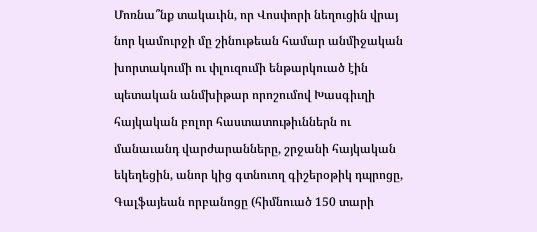Մոռնա՞նք տակաւին, որ Վոսփորի նեղուցին վրայ նոր կամուրջի մը շինութեան համար անմիջական խորտակումի ու փլուզումի ենթարկուած էին պետական անմխիթար որոշումով Խասգիւղի հայկական բոլոր հաստատութիւններն ու մանաւանդ վարժարանները, շրջանի հայկական եկեղեցին, անոր կից գտնուող գիշերօթիկ դպրոցը, Գալֆայեան որբանոցը (հիմնուած 150 տարի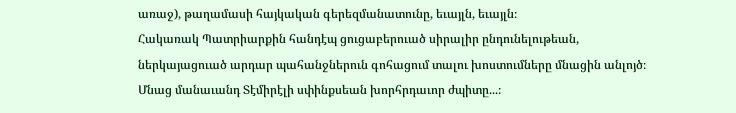առաջ), թաղամասի հայկական գերեզմանատունը, եւայլն, եւայլն։
Հակառակ Պատրիարքին հանդէպ ցուցաբերուած սիրալիր ընդունելութեան, ներկայացուած արդար պահանջներուն գոհացում տալու խոստումները մնացին անլոյծ։ Մնաց մանաւանդ Տէմիրէլի սփինքսեան խորհրդաւոր ժպիտը...։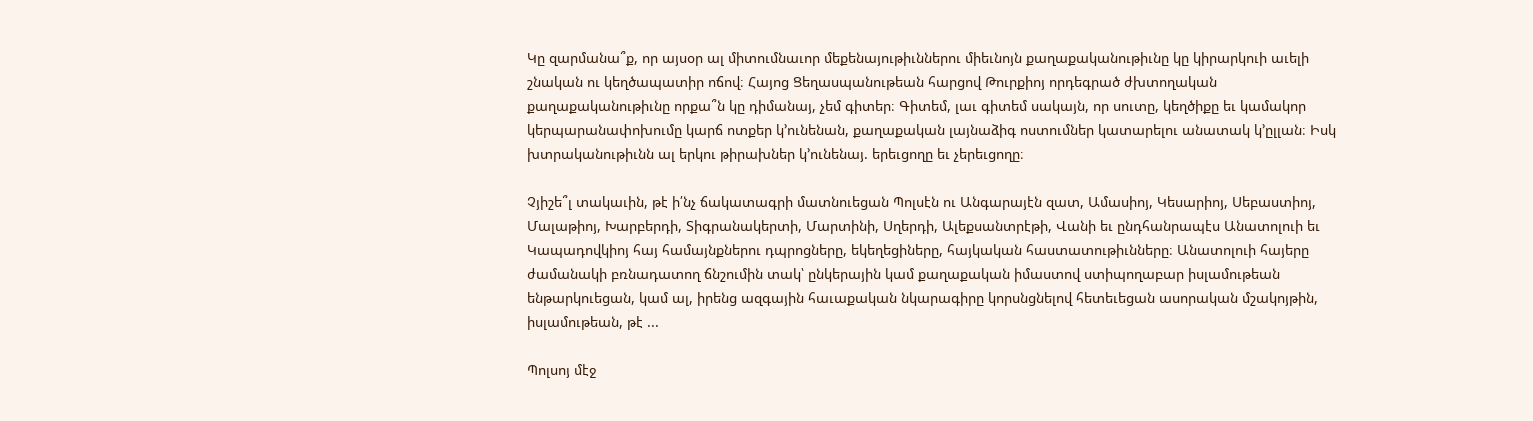Կը զարմանա՞ք, որ այսօր ալ միտումնաւոր մեքենայութիւններու միեւնոյն քաղաքականութիւնը կը կիրարկուի աւելի շնական ու կեղծապատիր ոճով։ Հայոց Ցեղասպանութեան հարցով Թուրքիոյ որդեգրած ժխտողական քաղաքականութիւնը որքա՞ն կը դիմանայ, չեմ գիտեր։ Գիտեմ, լաւ գիտեմ սակայն, որ սուտը, կեղծիքը եւ կամակոր կերպարանափոխումը կարճ ոտքեր կ՚ունենան, քաղաքական լայնաձիգ ոստումներ կատարելու անատակ կ՚ըլլան։ Իսկ խտրականութիւնն ալ երկու թիրախներ կ՚ունենայ. երեւցողը եւ չերեւցողը։

Չյիշե՞լ տակաւին, թէ ի՛նչ ճակատագրի մատնուեցան Պոլսէն ու Անգարայէն զատ, Ամասիոյ, Կեսարիոյ, Սեբաստիոյ, Մալաթիոյ, Խարբերդի, Տիգրանակերտի, Մարտինի, Սղերդի, Ալեքսանտրէթի, Վանի եւ ընդհանրապէս Անատոլուի եւ Կապադովկիոյ հայ համայնքներու դպրոցները, եկեղեցիները, հայկական հաստատութիւնները։ Անատոլուի հայերը ժամանակի բռնադատող ճնշումին տակ՝ ընկերային կամ քաղաքական իմաստով ստիպողաբար իսլամութեան ենթարկուեցան, կամ ալ, իրենց ազգային հաւաքական նկարագիրը կորսնցնելով հետեւեցան ասորական մշակոյթին, իսլամութեան, թէ ...

Պոլսոյ մէջ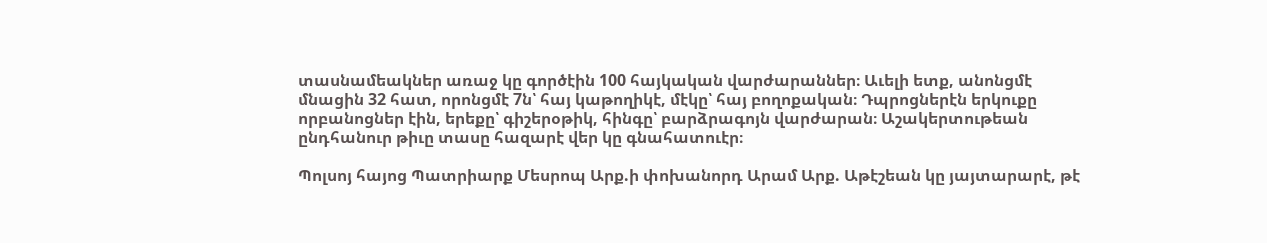տասնամեակներ առաջ կը գործէին 100 հայկական վարժարաններ։ Աւելի ետք, անոնցմէ մնացին 32 հատ, որոնցմէ 7ն՝ հայ կաթողիկէ, մէկը՝ հայ բողոքական։ Դպրոցներէն երկուքը որբանոցներ էին, երեքը՝ գիշերօթիկ, հինգը՝ բարձրագոյն վարժարան։ Աշակերտութեան ընդհանուր թիւը տասը հազարէ վեր կը գնահատուէր։

Պոլսոյ հայոց Պատրիարք Մեսրոպ Արք.ի փոխանորդ Արամ Արք. Աթէշեան կը յայտարարէ, թէ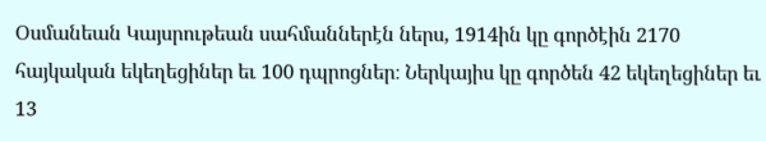Օսմանեան Կայսրութեան սահմաններէն ներս, 1914ին կը գործէին 2170 հայկական եկեղեցիներ եւ 100 դպրոցներ։ Ներկայիս կը գործեն 42 եկեղեցիներ եւ 13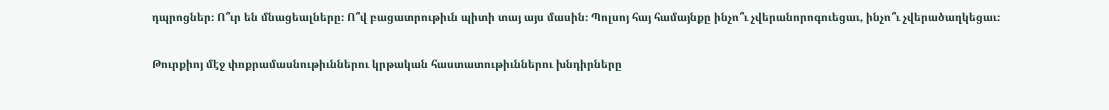դպրոցներ։ Ո՞ւր են մնացեալները։ Ո՞վ բացատրութիւն պիտի տայ այս մասին։ Պոլսոյ հայ համայնքը ինչո՞ւ չվերանորոգուեցաւ, ինչո՞ւ չվերածաղկեցաւ։

Թուրքիոյ մէջ փոքրամասնութիւններու կրթական հաստատութիւններու խնդիրները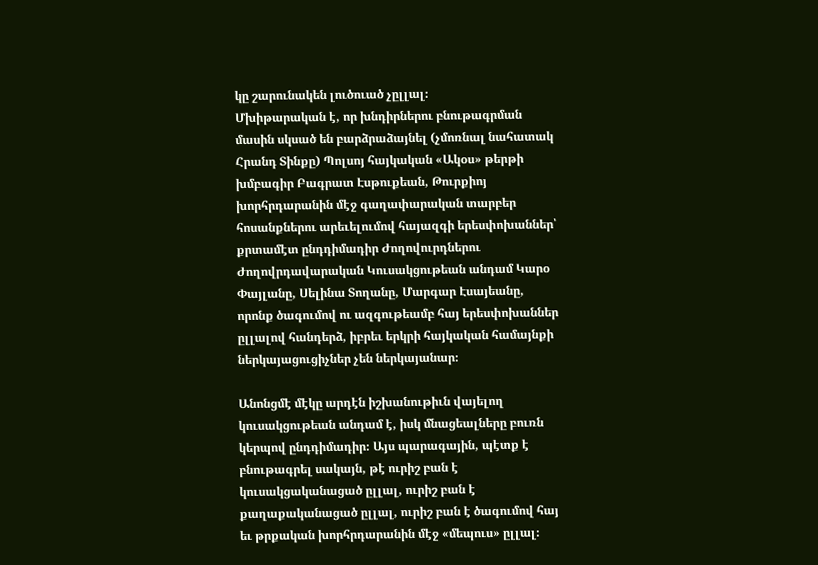կը շարունակեն լուծուած չըլլալ։
Մխիթարական է, որ խնդիրներու բնութագրման մասին սկսած են բարձրաձայնել (չմոռնալ նահատակ Հրանդ Տինքը) Պոլսոյ հայկական «Ակօս» թերթի խմբագիր Բագրատ Էսթուքեան, Թուրքիոյ խորհրդարանին մէջ գաղափարական տարբեր հոսանքներու արեւելումով հայազգի երեսփոխաններ՝ քրտամէտ ընդդիմադիր Ժողովուրդներու Ժողովրդավարական Կուսակցութեան անդամ Կարօ Փայլանը, Սելինա Տողանը, Մարգար Էսայեանը, որոնք ծագումով ու ազգութեամբ հայ երեսփոխաններ ըլլալով հանդերձ, իբրեւ երկրի հայկական համայնքի ներկայացուցիչներ չեն ներկայանար։

Անոնցմէ մէկը արդէն իշխանութիւն վայելող կուսակցութեան անդամ է, իսկ մնացեալները բուռն կերպով ընդդիմադիր։ Այս պարագային, պէտք է բնութագրել սակայն, թէ ուրիշ բան է կուսակցականացած ըլլալ, ուրիշ բան է քաղաքականացած ըլլալ, ուրիշ բան է ծագումով հայ եւ թրքական խորհրդարանին մէջ «մեպուս» ըլլալ։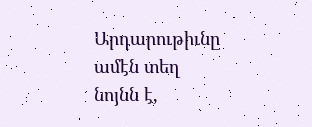Արդարութիւնը ամէն տեղ նոյնն է,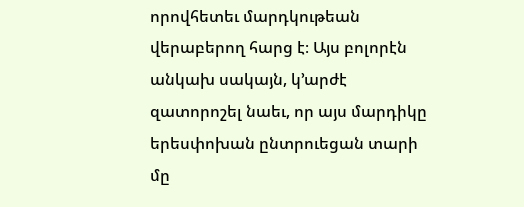որովհետեւ մարդկութեան վերաբերող հարց է։ Այս բոլորէն անկախ սակայն, կ՚արժէ զատորոշել նաեւ, որ այս մարդիկը երեսփոխան ընտրուեցան տարի մը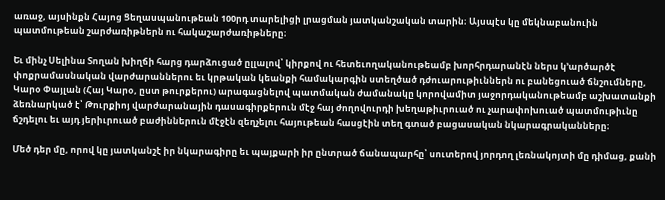առաջ, այսինքն Հայոց Ցեղասպանութեան 100րդ տարելիցի լրացման յատկանշական տարին։ Այսպէս կը մեկնաբանուին պատմութեան շարժառիթներն ու հակաշարժառիթները։

Եւ մինչ Սելինա Տողան խիղճի հարց դարձուցած ըլլալով՝ կիրքով ու հետեւողականութեամբ խորհրդարանէն ներս կ՚արծարծէ փոքրամասնական վարժարաններու եւ կրթական կեանքի համակարգին ստեղծած դժուարութիւններն ու բանեցուած ճնշումները, Կարօ Փայլան (Հայ Կարօ, ըստ թուրքերու) արագացնելով պատմական ժամանակը կորովամիտ յաջորդականութեամբ աշխատանքի ձեռնարկած է՝ Թուրքիոյ վարժարանային դասագիրքերուն մէջ հայ ժողովուրդի խեղաթիւրուած ու չարափոխուած պատմութիւնը ճշդելու եւ այդ յերիւրուած բաժիններուն մէջէն զեղչելու հայութեան հասցէին տեղ գտած բացասական նկարագրականները։

Մեծ դեր մը, որով կը յատկանշէ իր նկարագիրը եւ պայքարի իր ընտրած ճանապարհը՝ սուտերով յորդող լեռնակոյտի մը դիմաց, քանի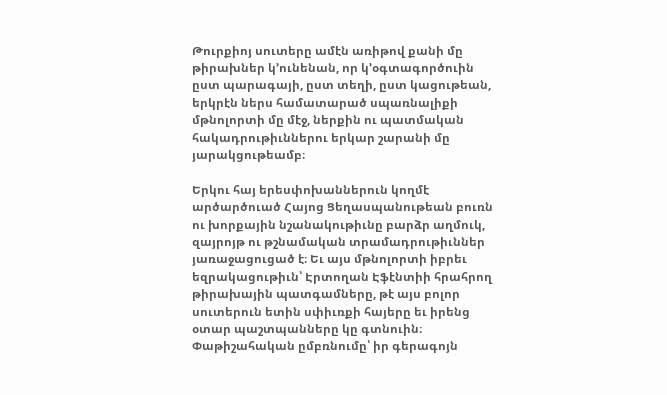Թուրքիոյ սուտերը ամէն առիթով քանի մը թիրախներ կ՚ունենան, որ կ՚օգտագործուին ըստ պարագայի, ըստ տեղի, ըստ կացութեան, երկրէն ներս համատարած սպառնալիքի մթնոլորտի մը մէջ, ներքին ու պատմական հակադրութիւններու երկար շարանի մը յարակցութեամբ։

Երկու հայ երեսփոխաններուն կողմէ արծարծուած Հայոց Ցեղասպանութեան բուռն ու խորքային նշանակութիւնը բարձր աղմուկ, զայրոյթ ու թշնամական տրամադրութիւններ յառաջացուցած է։ Եւ այս մթնոլորտի իբրեւ եզրակացութիւն՝ Էրտողան Էֆէնտիի հրահրող թիրախային պատգամները, թէ այս բոլոր սուտերուն ետին սփիւռքի հայերը եւ իրենց օտար պաշտպանները կը գտնուին։ Փաթիշահական ըմբռնումը՝ իր գերագոյն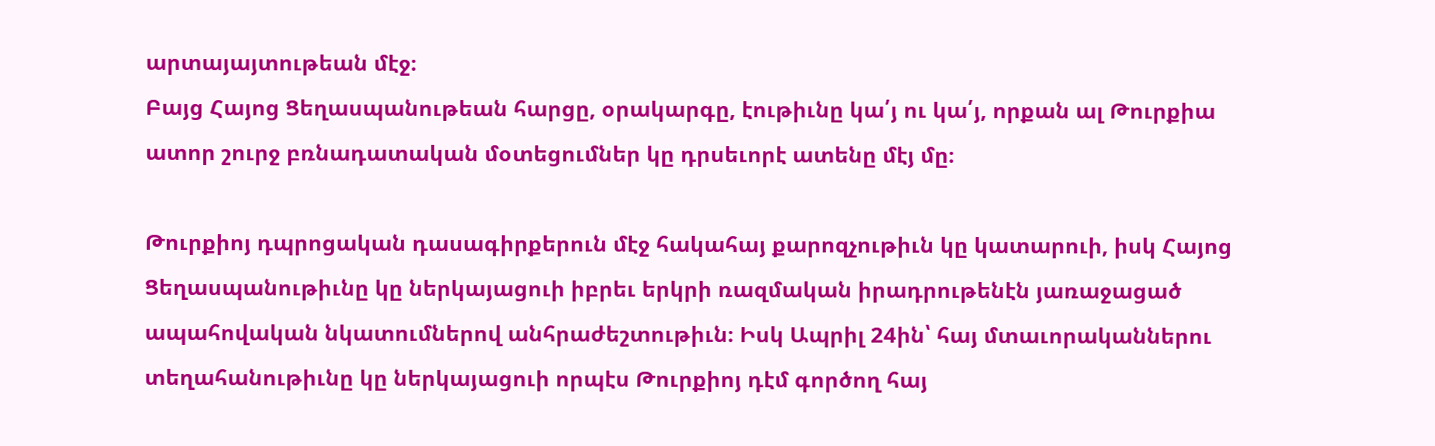արտայայտութեան մէջ։
Բայց Հայոց Ցեղասպանութեան հարցը, օրակարգը, էութիւնը կա՛յ ու կա՛յ, որքան ալ Թուրքիա ատոր շուրջ բռնադատական մօտեցումներ կը դրսեւորէ ատենը մէյ մը։

Թուրքիոյ դպրոցական դասագիրքերուն մէջ հակահայ քարոզչութիւն կը կատարուի, իսկ Հայոց Ցեղասպանութիւնը կը ներկայացուի իբրեւ երկրի ռազմական իրադրութենէն յառաջացած ապահովական նկատումներով անհրաժեշտութիւն։ Իսկ Ապրիլ 24ին՝ հայ մտաւորականներու տեղահանութիւնը կը ներկայացուի որպէս Թուրքիոյ դէմ գործող հայ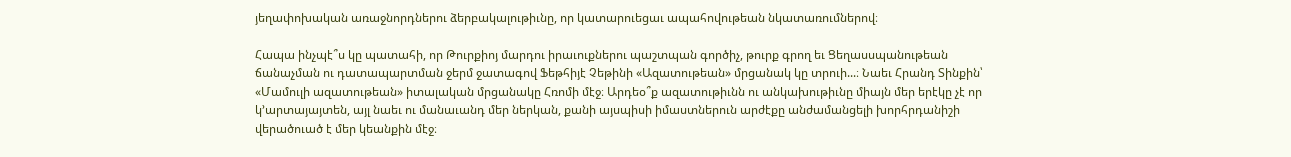յեղափոխական առաջնորդներու ձերբակալութիւնը, որ կատարուեցաւ ապահովութեան նկատառումներով։

Հապա ինչպէ՞ս կը պատահի, որ Թուրքիոյ մարդու իրաւուքներու պաշտպան գործիչ, թուրք գրող եւ Ցեղասսպանութեան ճանաչման ու դատապարտման ջերմ ջատագով Ֆեթհիյէ Չեթինի «Ազատութեան» մրցանակ կը տրուի...։ Նաեւ Հրանդ Տինքին՝ «Մամուլի ազատութեան» իտալական մրցանակը Հռոմի մէջ։ Արդեօ՞ք ազատութիւնն ու անկախութիւնը միայն մեր երէկը չէ որ կ՚արտայայտեն, այլ նաեւ ու մանաւանդ մեր ներկան, քանի այսպիսի իմաստներուն արժէքը անժամանցելի խորհրդանիշի վերածուած է մեր կեանքին մէջ։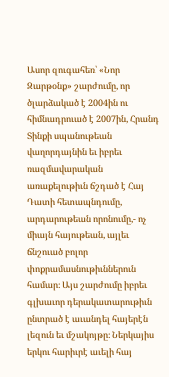Ասոր զուգահեռ՝ «Նոր Զարթօնք» շարժումը, որ ծլարձակած է 2004ին ու հիմնադրուած է 2007ին, Հրանդ Տինքի սպանութեան վաղորդայնին եւ իբրեւ ռազմավարական առաքելութիւն ճշդած է Հայ Դատի հետապնդումը, արդարութեան որոնումը,- ոչ միայն հայութեան, այլեւ ճնշուած բոլոր փոքրամասնութիւններուն համար։ Այս շարժումը իբրեւ գլխաւոր դերակատարութիւն ընտրած է աւանդել հայերէն լեզուն եւ մշակոյթը։ Ներկայիս երկու հարիւրէ աւելի հայ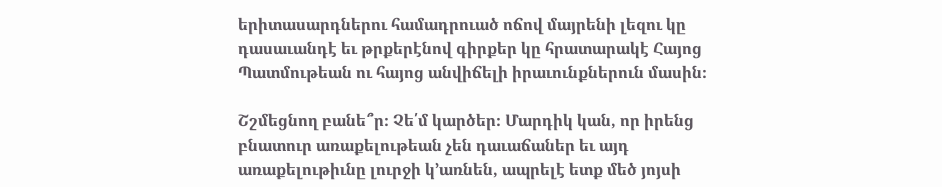երիտասարդներու համադրուած ոճով մայրենի լեզու կը դասաւանդէ եւ թրքերէնով գիրքեր կը հրատարակէ Հայոց Պատմութեան ու հայոց անվիճելի իրաւունքներուն մասին։

Շշմեցնող բանե՞ր։ Չե՛մ կարծեր։ Մարդիկ կան, որ իրենց բնատուր առաքելութեան չեն դաւաճաներ եւ այդ առաքելութիւնը լուրջի կ՚առնեն, ապրելէ ետք մեծ յոյսի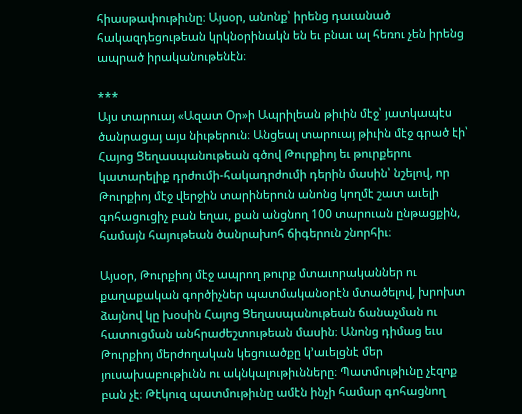հիասթափութիւնը։ Այսօր, անոնք՝ իրենց դաւանած հակազդեցութեան կրկնօրինակն են եւ բնաւ ալ հեռու չեն իրենց ապրած իրականութենէն։

***
Այս տարուայ «Ազատ Օր»ի Ապրիլեան թիւին մէջ՝ յատկապէս ծանրացայ այս նիւթերուն։ Անցեալ տարուայ թիւին մէջ գրած էի՝ Հայոց Ցեղասպանութեան գծով Թուրքիոյ եւ թուրքերու կատարելիք դրժումի-հակադրժումի դերին մասին՝ նշելով, որ Թուրքիոյ մէջ վերջին տարիներուն անոնց կողմէ շատ աւելի գոհացուցիչ բան եղաւ, քան անցնող 100 տարուան ընթացքին, համայն հայութեան ծանրախոհ ճիգերուն շնորհիւ։

Այսօր, Թուրքիոյ մէջ ապրող թուրք մտաւորականներ ու քաղաքական գործիչներ պատմականօրէն մտածելով, խրոխտ ձայնով կը խօսին Հայոց Ցեղասպանութեան ճանաչման ու հատուցման անհրաժեշտութեան մասին։ Անոնց դիմաց եւս Թուրքիոյ մերժողական կեցուածքը կ՚աւելցնէ մեր յուսախաբութիւնն ու ակնկալութիւնները։ Պատմութիւնը չէզոք բան չէ։ Թէկուզ պատմութիւնը ամէն ինչի համար գոհացնող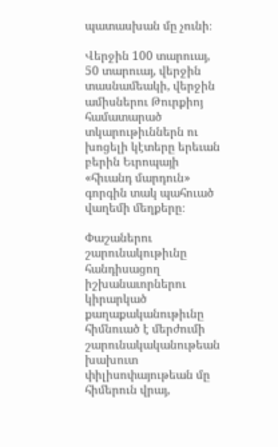պատասխան մը չունի։

Վերջին 100 տարուայ, 50 տարուայ, վերջին տասնամեակի, վերջին ամիսներու Թուրքիոյ համատարած տկարութիւններն ու խոցելի կէտերը երեւան բերին Եւրոպայի «հիւանդ մարդուն» գորգին տակ պահուած վաղեմի մեղքերը։

Փաշաներու շարունակութիւնը հանդիսացող իշխանաւորներու կիրարկած քաղաքականութիւնը հիմնուած է մերժումի շարունակականութեան խախուտ փիլիսոփայութեան մը հիմերուն վրայ,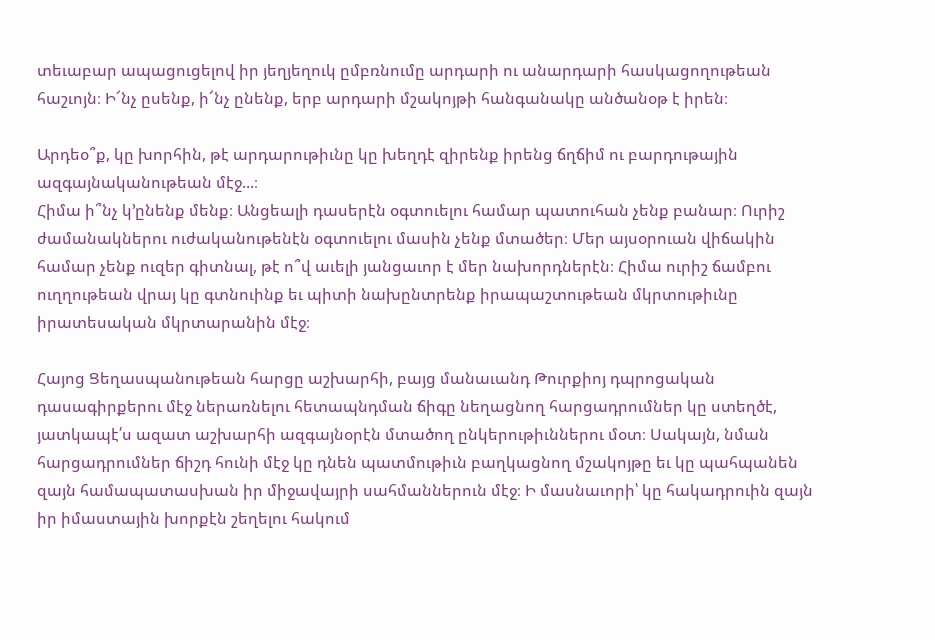տեւաբար ապացուցելով իր յեղյեղուկ ըմբռնումը արդարի ու անարդարի հասկացողութեան հաշւոյն։ Ի՜նչ ըսենք, ի՜նչ ընենք, երբ արդարի մշակոյթի հանգանակը անծանօթ է իրեն։

Արդեօ՞ք, կը խորհին, թէ արդարութիւնը կը խեղդէ զիրենք իրենց ճղճիմ ու բարդութային ազգայնականութեան մէջ...։
Հիմա ի՞նչ կ՚ընենք մենք։ Անցեալի դասերէն օգտուելու համար պատուհան չենք բանար։ Ուրիշ ժամանակներու ուժականութենէն օգտուելու մասին չենք մտածեր։ Մեր այսօրուան վիճակին համար չենք ուզեր գիտնալ, թէ ո՞վ աւելի յանցաւոր է մեր նախորդներէն։ Հիմա ուրիշ ճամբու ուղղութեան վրայ կը գտնուինք եւ պիտի նախընտրենք իրապաշտութեան մկրտութիւնը իրատեսական մկրտարանին մէջ։

Հայոց Ցեղասպանութեան հարցը աշխարհի, բայց մանաւանդ Թուրքիոյ դպրոցական դասագիրքերու մէջ ներառնելու հետապնդման ճիգը նեղացնող հարցադրումներ կը ստեղծէ, յատկապէ՛ս ազատ աշխարհի ազգայնօրէն մտածող ընկերութիւններու մօտ։ Սակայն, նման հարցադրումներ ճիշդ հունի մէջ կը դնեն պատմութիւն բաղկացնող մշակոյթը եւ կը պահպանեն զայն համապատասխան իր միջավայրի սահմաններուն մէջ։ Ի մասնաւորի՝ կը հակադրուին զայն իր իմաստային խորքէն շեղելու հակում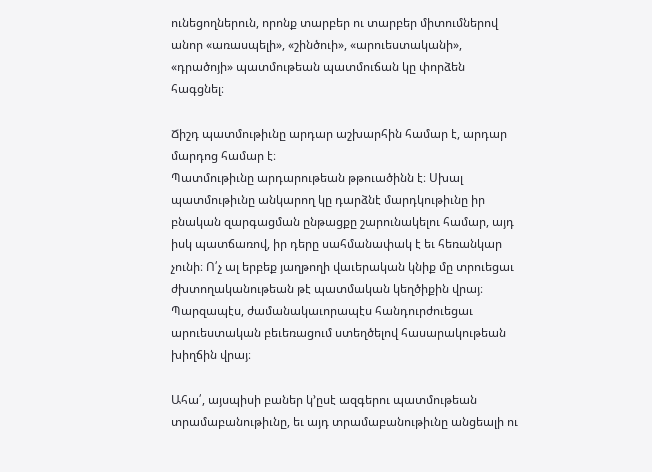ունեցողներուն, որոնք տարբեր ու տարբեր միտումներով անոր «առասպելի», «շինծուի», «արուեստականի», «դրածոյի» պատմութեան պատմուճան կը փորձեն հագցնել։

Ճիշդ պատմութիւնը արդար աշխարհին համար է, արդար մարդոց համար է։
Պատմութիւնը արդարութեան թթուածինն է։ Սխալ պատմութիւնը անկարող կը դարձնէ մարդկութիւնը իր բնական զարգացման ընթացքը շարունակելու համար, այդ իսկ պատճառով, իր դերը սահմանափակ է եւ հեռանկար չունի։ Ո՛չ ալ երբեք յաղթողի վաւերական կնիք մը տրուեցաւ ժխտողականութեան թէ պատմական կեղծիքին վրայ։ Պարզապէս, ժամանակաւորապէս հանդուրժուեցաւ արուեստական բեւեռացում ստեղծելով հասարակութեան խիղճին վրայ։

Ահա՛, այսպիսի բաներ կ՚ըսէ ազգերու պատմութեան տրամաբանութիւնը, եւ այդ տրամաբանութիւնը անցեալի ու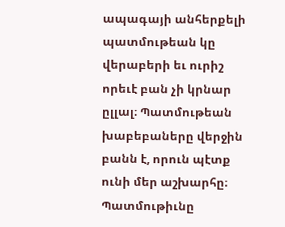ապագայի անհերքելի պատմութեան կը վերաբերի եւ ուրիշ որեւէ բան չի կրնար ըլլալ։ Պատմութեան խաբեբաները վերջին բանն է, որուն պէտք ունի մեր աշխարհը։
Պատմութիւնը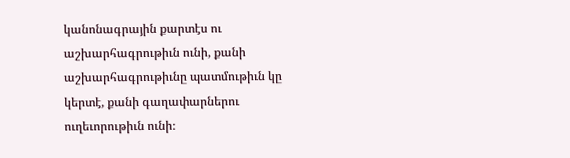կանոնագրային քարտէս ու աշխարհագրութիւն ունի, քանի աշխարհագրութիւնը պատմութիւն կը կերտէ, քանի գաղափարներու ուղեւորութիւն ունի։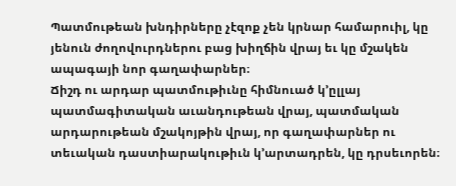Պատմութեան խնդիրները չէզոք չեն կրնար համարուիլ, կը յենուն ժողովուրդներու բաց խիղճին վրայ եւ կը մշակեն ապագայի նոր գաղափարներ։
Ճիշդ ու արդար պատմութիւնը հիմնուած կ՚ըլլայ պատմագիտական աւանդութեան վրայ, պատմական արդարութեան մշակոյթին վրայ, որ գաղափարներ ու տեւական դաստիարակութիւն կ՚արտադրեն, կը դրսեւորեն։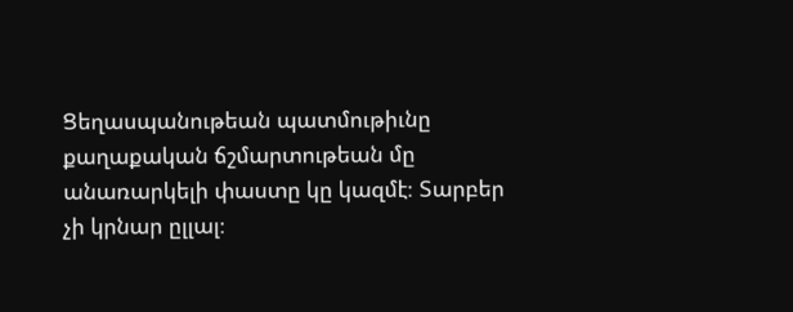Ցեղասպանութեան պատմութիւնը քաղաքական ճշմարտութեան մը անառարկելի փաստը կը կազմէ։ Տարբեր չի կրնար ըլլալ։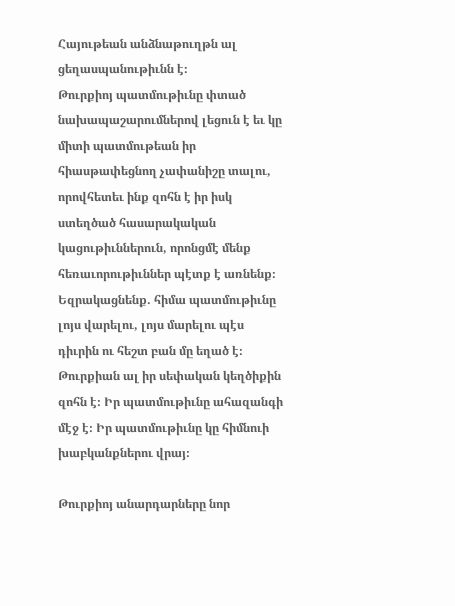Հայութեան անձնաթուղթն ալ ցեղասպանութիւնն է։
Թուրքիոյ պատմութիւնը փտած նախապաշարումներով լեցուն է եւ կը միտի պատմութեան իր հիասթափեցնող չափանիշը տալու, որովհետեւ ինք զոհն է իր իսկ ստեղծած հասարակական կացութիւններուն, որոնցմէ մենք հեռաւորութիւններ պէտք է առնենք։
Եզրակացնենք. հիմա պատմութիւնը լոյս վարելու, լոյս մարելու պէս դիւրին ու հեշտ բան մը եղած է։ Թուրքիան ալ իր սեփական կեղծիքին զոհն է։ Իր պատմութիւնը ահազանգի մէջ է։ Իր պատմութիւնը կը հիմնուի խաբկանքներու վրայ։

Թուրքիոյ անարդարները նոր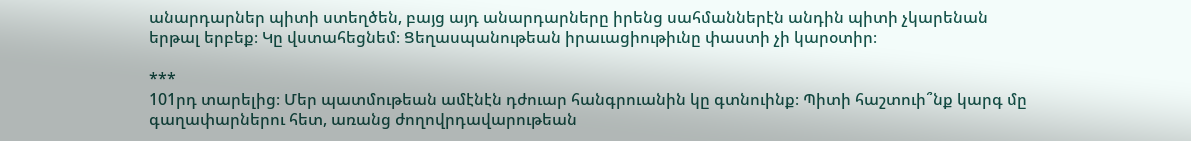անարդարներ պիտի ստեղծեն, բայց այդ անարդարները իրենց սահմաններէն անդին պիտի չկարենան երթալ երբեք։ Կը վստահեցնեմ։ Ցեղասպանութեան իրաւացիութիւնը փաստի չի կարօտիր։

***
101րդ տարելից։ Մեր պատմութեան ամէնէն դժուար հանգրուանին կը գտնուինք։ Պիտի հաշտուի՞նք կարգ մը գաղափարներու հետ, առանց ժողովրդավարութեան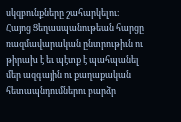սկզբունքները շահարկելու։
Հայոց Ցեղասպանութեան հարցը ռազմավարական ընտրութիւն ու թիրախ է եւ պէտք է պահպանել մեր ազգային ու քաղաքական հետապնդումներու բարձր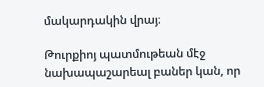մակարդակին վրայ։

Թուրքիոյ պատմութեան մէջ նախապաշարեալ բաներ կան, որ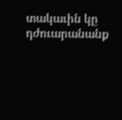տակաւին կը դժուարանանք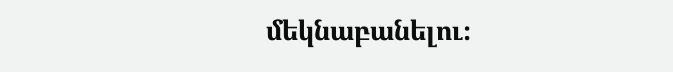մեկնաբանելու։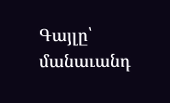Գայլը՝ մանաւանդ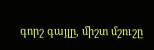գորշ գայլը, միշտ մշուշը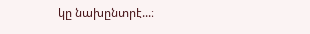կը նախընտրէ...։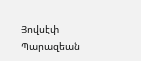Յովսէփ Պարազեան